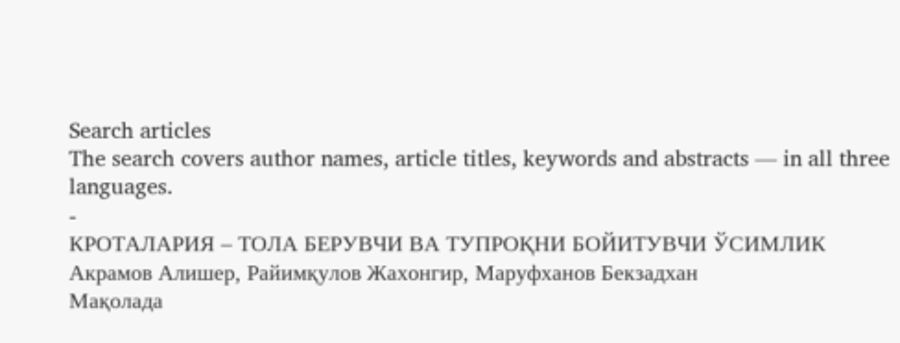Search articles
The search covers author names, article titles, keywords and abstracts — in all three languages.
-
КРОТАЛАРИЯ – ТОЛА БЕРУВЧИ ВА ТУПРОҚНИ БОЙИТУВЧИ ЎСИМЛИК
Акрамов Алишер, Райимқулов Жахонгир, Маруфханов Бекзадхан
Мақолада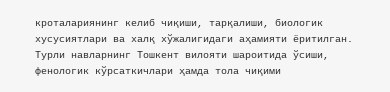кроталариянинг келиб чиқиши, тарқалиши, биологик хусусиятлари ва халқ хўжалигидаги аҳамияти ёритилган. Турли навларнинг Тошкент вилояти шароитида ўсиши, фенологик кўрсаткичлари ҳамда тола чиқими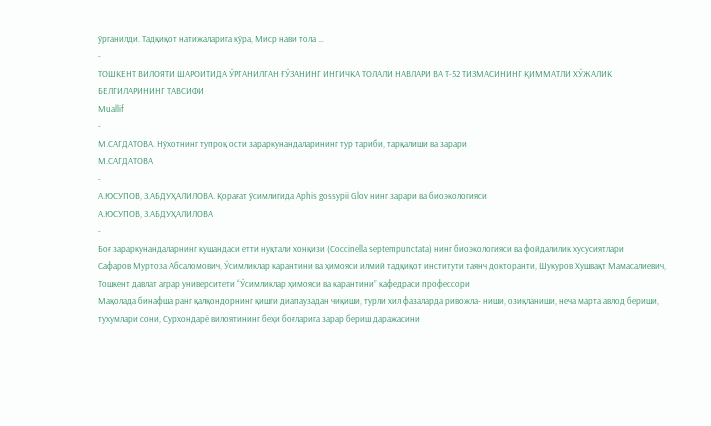ўрганилди. Тадқиқот натижаларига кўра, Миср нави тола …
-
ТОШКЕНТ ВИЛОЯТИ ШАРОИТИДА ЎРГАНИЛГАН ҒЎЗАНИНГ ИНГИЧКА ТОЛАЛИ НАВЛАРИ ВА Т-52 ТИЗМАСИНИНГ ҚИММАТЛИ ХЎЖАЛИК БЕЛГИЛАРИНИНГ ТАВСИФИ
Muallif
-
М.САГДАТОВА. Нўхотнинг тупроқ ости зараркунандаларининг тур тариби, тарқалиши ва зарари
М.САГДАТОВА
-
А.ЮСУПОВ, З.АБДУҲАЛИЛОВА. Қорағат ўсимлигида Aphis gossypii Glov нинг зарари ва биоэкологияси
А.ЮСУПОВ, З.АБДУҲАЛИЛОВА
-
Боғ зараркунандаларнинг кушандаси етти нуқтали хонқизи (Coccinella septempunctata) нинг биоэкологияси ва фойдалилик хусусиятлари
Сафаров Муртоза Абсаломович, Ўсимликлар карантини ва ҳимояси илмий тадқиқот институти таянч докторанти, Шукуров Хушвақт Мамасалиевич, Тошкент давлат аграр университети “Ўсимликлар ҳимояси ва карантини” кафедраси профессори
Мақолада бинафша ранг қалқондорнинг қишги диапаузадан чиқиши, турли хил фазаларда ривожла- ниши, озиқланиши, неча марта авлод бериши, тухумлари сони, Сурхондарё вилоятининг беҳи боғларига зарар бериш даражасини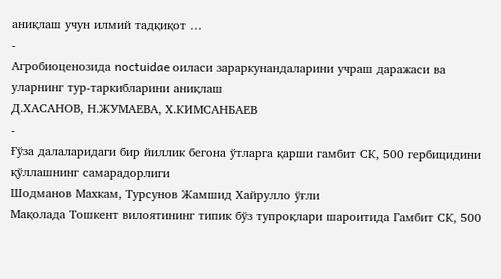аниқлаш учун илмий тадқиқот …
-
Агробиоценозида noctuidae оиласи зараркунандаларини учраш даражаси ва уларнинг тур-таркибларини аниқлаш
Д.ХАСАНОВ, Н.ЖУМАЕВА, Х.КИМСАНБАЕВ
-
Ғўза далаларидаги бир йиллик бегона ўтларга қарши гамбит CК, 500 гербицидини қўллашнинг самарадорлиги
Шодманов Махкам, Турсунов Жамшид Хайрулло ўғли
Мақолада Тошкент вилоятининг типик бўз тупроқлари шароитида Гамбит CК, 500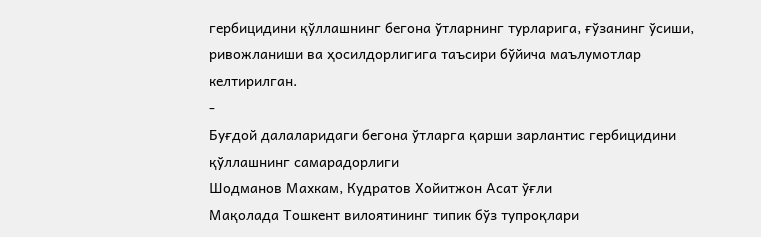гербицидини қўллашнинг бегона ўтларнинг турларига, ғўзанинг ўсиши, ривожланиши ва ҳосилдорлигига таъсири бўйича маълумотлар келтирилган.
-
Буғдой далаларидаги бeгона ўтларга қарши зарлантис гербицидини қўллашнинг самарадорлиги
Шодманов Махкам, Кудратов Хойитжон Асат ўғли
Мақолада Тошкент вилоятининг типик бўз тупроқлари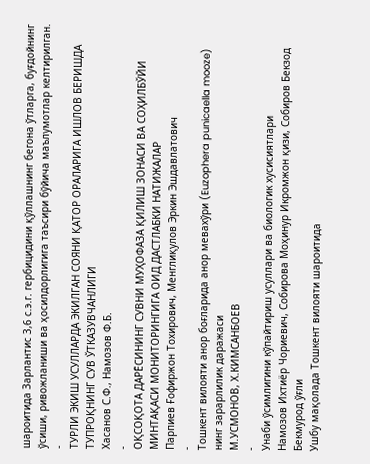шароитида Зарлантис 3,6 с.э.г. гербицидини қўллашнинг бегона ўтларга, буғдойнинг ўсиши, ривожланиши ва ҳосилдорлигига таъсири бўйича маълумотлар келтирилган.
-
ТУРЛИ ЭКИШ УСУЛЛАРДА ЭКИЛГАН СОЯНИ ҚАТОР ОРАЛАРИГА ИШЛОВ БЕРИШДА ТУПРОҚНИНГ СУВ ЎТКАЗУВЧАНЛИГИ
Хасанов С.Ф., Намозов Ф.Б.
-
ОҚСОҚОТА ДАРЁСИНИНГ СУВНИ МУҲОФАЗА ҚИЛИШ ЗОНАСИ ВА СОҲИЛБЎЙИ МИНТАҚАСИ МОНИТОРИНГИГА ОИД ДАСТЛАБКИ НАТИЖАЛАР
Парпиев Ғофиржон Тохирович, Менглиқулов Эркин Эшдавлатович
-
Тошкент вилояти анор боғларида анор мевахўри (Euzophera punicaella mooze) нинг зарарлилик даражаси
М.УСМОНОВ, Х.КИМСАНБОЕВ
-
Унаби ўсимлигини кўпайтириш усуллари ва биологик хусисиятлари
Намозов Ихтиёр Чориевич, Собирова Моҳинур Икромжон қизи, Собиров Бекзод Бекмурод ўғли
Ушбу мақолада Тошкент вилояти шароитида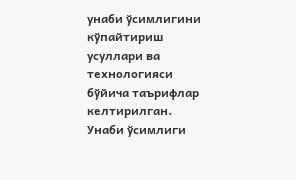унаби ўсимлигини кўпайтириш усуллари ва технологияси бўйича таърифлар келтирилган. Унаби ўсимлиги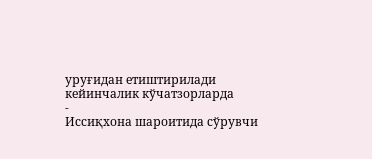уруғидан етиштирилади кейинчалик кўчатзорларда
-
Иссиқхона шароитида сўрувчи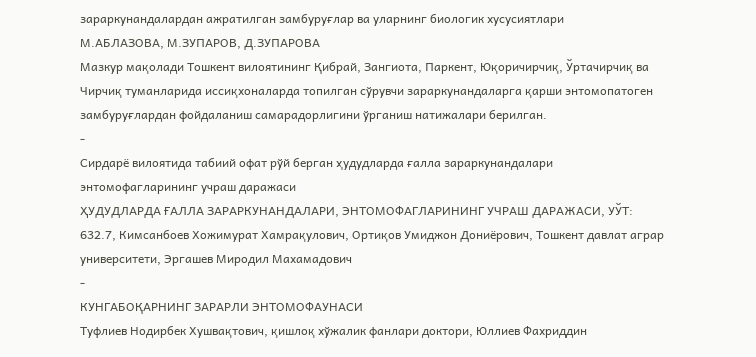зараркунандалардан ажратилган замбуруғлар ва уларнинг биологик хусусиятлари
М.АБЛАЗОВА, М.ЗУПАРОВ, Д.ЗУПАРОВА
Мазкур мақолади Тошкент вилоятининг Қибрай, Зангиота, Паркент, Юқоричирчиқ, Ўртачирчиқ ва Чирчиқ туманларида иссиқхоналарда топилган сўрувчи зараркунандаларга қарши энтомопатоген замбуруғлардан фойдаланиш самарадорлигини ўрганиш натижалари берилган.
-
Сирдарё вилоятида табиий офат рўй берган ҳудудларда ғалла зараркунандалари энтомофагларининг учраш даражаси
ҲУДУДЛАРДА ҒАЛЛА ЗАРАРКУНАНДАЛАРИ, ЭНТОМОФАГЛАРИНИНГ УЧРАШ ДАРАЖАСИ, УЎТ: 632.7, Кимсанбоев Хожимурат Хамрақулович, Ортиқов Умиджон Дониёрович, Тошкент давлат аграр университети, Эргашев Миродил Махамадович
-
КУНГАБОҚАРНИНГ ЗАРАРЛИ ЭНТОМОФАУНАСИ
Туфлиев Нодирбек Хушвақтович, қишлоқ хўжалик фанлари доктори, Юллиев Фахриддин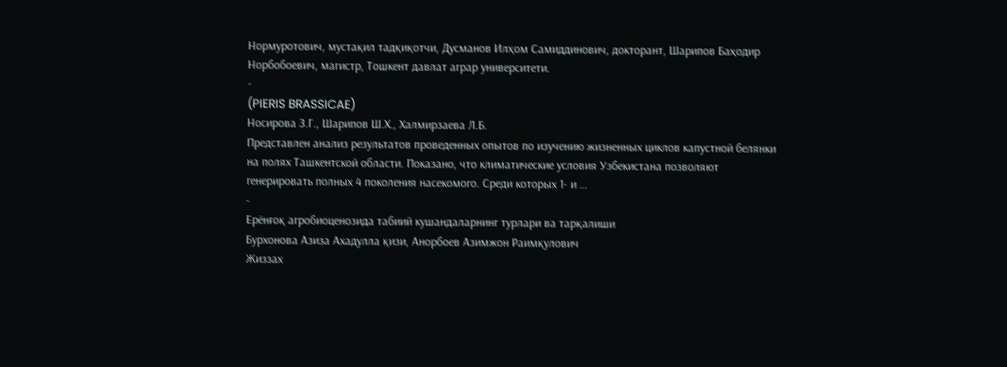Нормуротович, мустақил тадқиқотчи, Дусманов Илҳом Самиддинович, докторант, Шарипов Баҳодир Норбобоевич, магистр, Тошкент давлат аграр университети.
-
(PIERIS BRASSICAE)
Носирова З.Г., Шарипов Ш.Х., Халмирзаева Л.Б.
Представлен анализ результатов проведенных опытов по изучению жизненных циклов капустной белянки на полях Ташкентской области. Показано, что климатические условия Узбекистана позволяют генерировать полных 4 поколения насекомого. Среди которых 1- и …
-
Ерёнғоқ агробиоценозида табиий кушандаларнинг турлари ва тарқалиши
Бурхонова Азиза Ахадулла қизи, Анорбоев Азимжон Раимқулович
Жиззах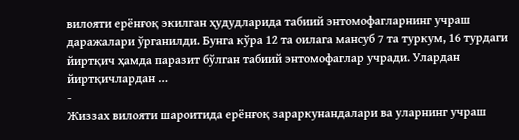вилояти ерёнғоқ экилган ҳудудларида табиий энтомофагларнинг учраш даражалари ўрганилди. Бунга кўра 12 та оилага мансуб 7 та туркум, 16 турдаги йиртқич ҳамда паразит бўлган табиий энтомофаглар учради. Улардан йиртқичлардан …
-
Жиззах вилояти шароитида ерёнғоқ зараркунандалари ва уларнинг учраш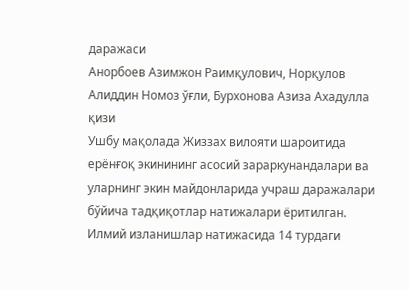даражаси
Анорбоев Азимжон Раимқулович, Норқулов Алиддин Номоз ўғли, Бурхонова Азиза Ахадулла қизи
Ушбу мақолада Жиззах вилояти шароитида ерёнғоқ экинининг асосий зараркунандалари ва уларнинг экин майдонларида учраш даражалари бўйича тадқиқотлар натижалари ёритилган. Илмий изланишлар натижасида 14 турдаги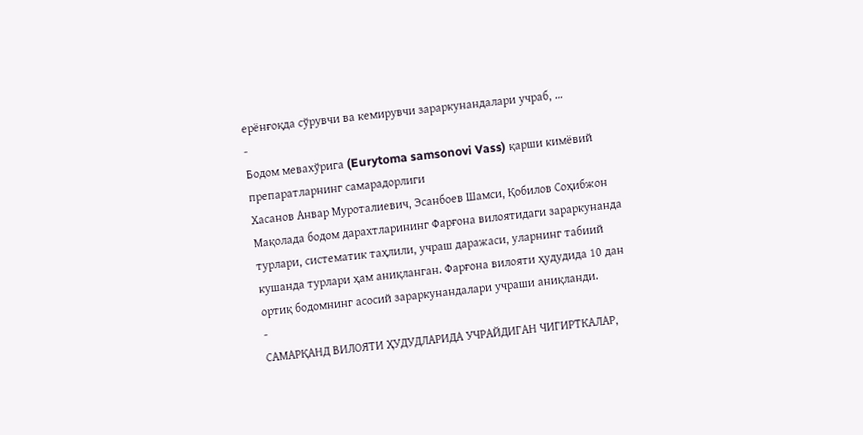ерёнғоқда сўрувчи ва кемирувчи зараркунандалари учраб, …
-
Бодом мевахўрига (Eurytoma samsonovi Vass) қарши кимёвий препаратларнинг самарадорлиги
Хасанов Анвар Муроталиевич, Эсанбоев Шамси, Қобилов Соҳибжон
Мақолада бодом дарахтларининг Фарғона вилоятидаги зараркунанда турлари, систематик таҳлили, учраш даражаси, уларнинг табиий кушанда турлари ҳам аниқланган. Фарғона вилояти ҳудудида 10 дан ортиқ бодомнинг асосий зараркунандалари учраши аниқланди.
-
САМАРҚАНД ВИЛОЯТИ ҲУДУДЛАРИДА УЧРАЙДИГАН ЧИГИРТКАЛАР,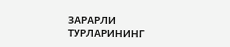ЗАРАРЛИ ТУРЛАРИНИНГ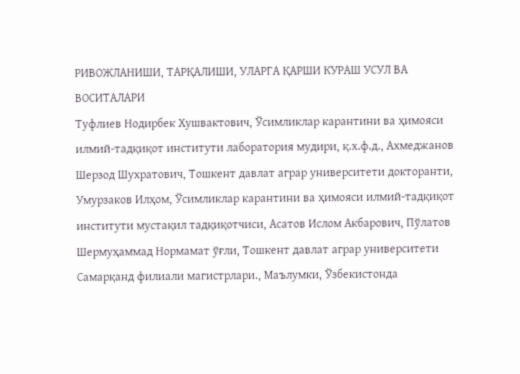РИВОЖЛАНИШИ, ТАРҚАЛИШИ, УЛАРГА ҚАРШИ КУРАШ УСУЛ ВА ВОСИТАЛАРИ
Туфлиев Нодирбек Хушвактович, Ўсимликлар карантини ва ҳимояси илмий-тадқиқот институти лаборатория мудири, қ.х.ф.д., Ахмеджанов Шерзод Шухратович, Тошкент давлат аграр университети докторанти, Умурзаков Илҳом, Ўсимликлар карантини ва ҳимояси илмий-тадқиқот институти мустақил тадқиқотчиси, Асатов Ислом Акбарович, Пўлатов Шермуҳаммад Нормамат ўғли, Тошкент давлат аграр университети Самарқанд филиали магистрлари., Маълумки, Ўзбекистонда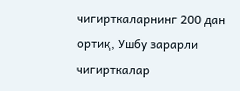чигирткаларнинг 200 дан ортиқ, Ушбу зарарли чигирткалар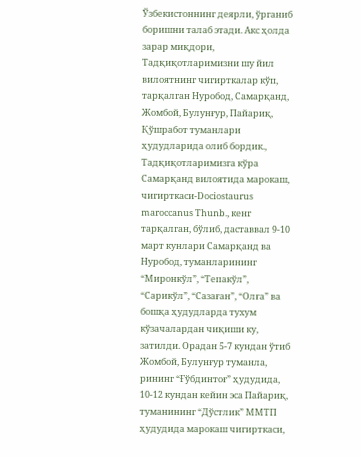Ўзбекистоннинг деярли, ўрганиб боришни талаб этади. Акс ҳолда зарар миқдори, Тадқиқотларимизни шу йил вилоятнинг чигирткалар кўп, тарқалган Нуробод, Самарқанд, Жомбой, Булунғур, Пайариқ, Қўшработ туманлари ҳудудларида олиб бордик., Тадқиқотларимизга кўра Самарқанд вилоятида марокаш, чигирткаси-Dociostaurus maroccanus Thunb., кенг тарқалган, бўлиб, даставвал 9-10 март кунлари Самарқанд ва Нуробод, туманларининг “Миронкўл”, “Тепакўл”, “Сарикўл”, “Сазаған”, “Олға” ва бошқа ҳудудларда тухум кўзачалардан чиқиши ку, затилди. Орадан 5-7 кундан ўтиб Жомбой, Булунғур туманла, рининг “Ғўбдинтоғ” ҳудудида, 10-12 кундан кейин эса Пайариқ, туманининг “Дўстлик” ММТП ҳудудида марокаш чигирткаси,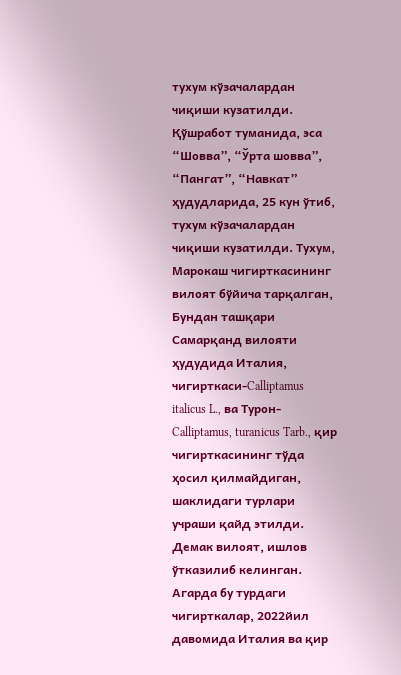тухум кўзачалардан чиқиши кузатилди. Қўшработ туманида, эса “Шовва”, “Ўрта шовва”, “Пангат”, “Навкат” ҳудудларида, 25 кун ўтиб, тухум кўзачалардан чиқиши кузатилди. Тухум, Марокаш чигирткасининг вилоят бўйича тарқалган, Бундан ташқари Самарқанд вилояти ҳудудида Италия, чигирткаси-Calliptamus italicus L., ва Турон-Calliptamus, turanicus Tarb., қир чигирткасининг тўда ҳосил қилмайдиган, шаклидаги турлари учраши қайд этилди. Демак вилоят, ишлов ўтказилиб келинган. Агарда бу турдаги чигирткалар, 2022йил давомида Италия ва қир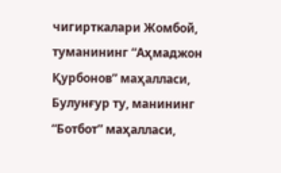чигирткалари Жомбой, туманининг “Аҳмаджон Қурбонов” маҳалласи, Булунғур ту, манининг “Ботбот” маҳалласи,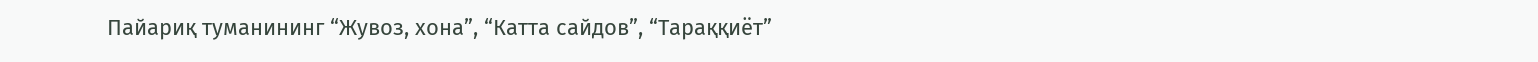Пайариқ туманининг “Жувоз, хона”, “Катта сайдов”, “Тараққиёт”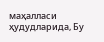маҳалласи ҳудудларида, Бу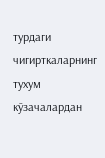турдаги чигирткаларнинг тухум кўзачалардан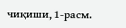чиқиши, 1-расм.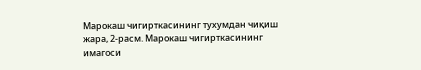Марокаш чигирткасининг тухумдан чиқиш жара, 2-расм. Марокаш чигирткасининг имагоси